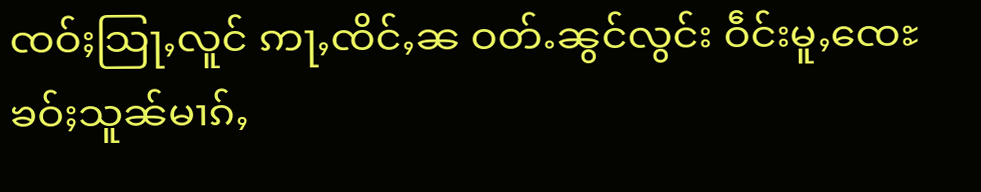ၸဝ်ႈသြႃႇလူင် ဢႃႇၸိင်ႇၼ ဝတ်ႉၼွင်လွင်း ဝဵင်းမူႇၸေႊ ၶဝ်ႈသူၼ်မၢၵ်ႇ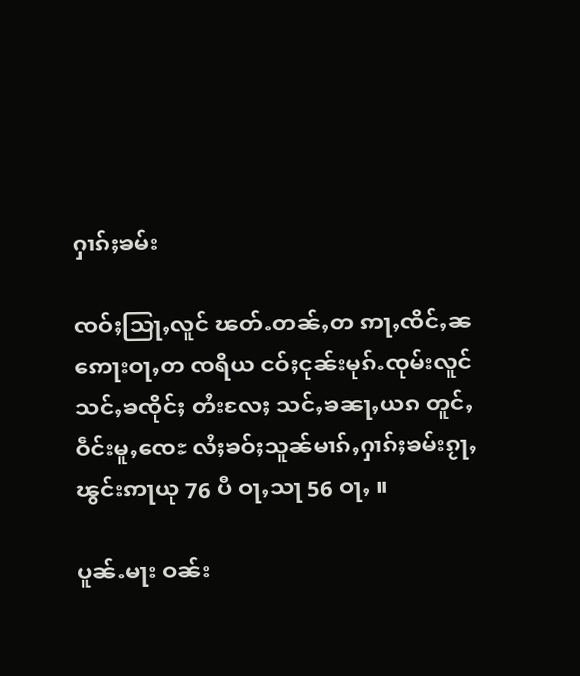ႁၢၵ်ႈၶမ်း

ၸဝ်ႈသြႃႇလူင် ၽတ်ႉတၼ်ႇတ ဢႃႇၸိင်ႇၼ ဢေႃးဝႃႇတ ၸရိယ ငဝ်ႈငုၼ်းမုၵ်ႉၸုမ်းလူင် သင်ႇၶၸိုင်ႈ တႆးလႄႈ သင်ႇၶၼႃႇယၵ တူင်ႇဝဵင်းမူႇၸေႊ လႆႈၶဝ်ႈသူၼ်မၢၵ်ႇႁၢၵ်ႈၶမ်းၵႂႃႇ ၽွင်းဢႃယု 76 ပီ ဝႃႇသႃ 56 ဝႃႇ ။

ပူၼ်ႉမႃး ဝၼ်း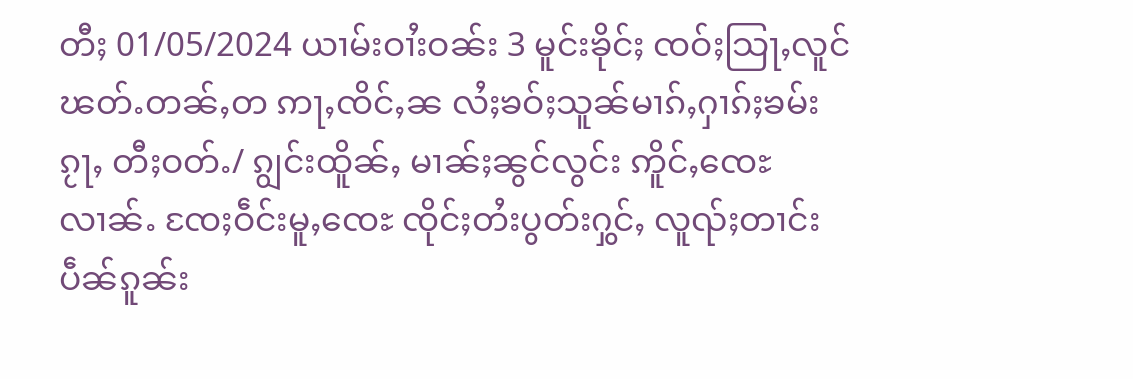တီႈ 01/05/2024 ယၢမ်းဝၢႆးဝၼ်း 3 မူင်းၶိုင်ႈ ၸဝ်ႈသြႃႇလူင် ၽတ်ႉတၼ်ႇတ ဢႃႇၸိင်ႇၼ လႆႈၶဝ်ႈသူၼ်မၢၵ်ႇႁၢၵ်ႈၶမ်းၵႂႃႇ တီႈဝတ်ႉ/ ၵျွင်းထိူၼ်ႇ မၢၼ်ႈၼွင်လွင်း ဢိူင်ႇၸေႊလၢၼ်ႉ ၸႄႈဝဵင်းမူႇၸေႊ ၸိုင်ႈတႆးပွတ်းႁွင်ႇ လူၺ်ႈတၢင်းပဵၼ်ၵူၼ်း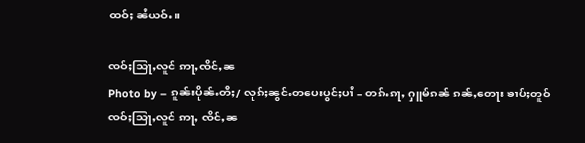ထဝ်ႈ ၼႆယဝ်ႉ။

ၸဝ်ႈသြႃႇလူင် ဢႃႇၸိင်ႇၼ
Photo by – ၵူၼ်းပိုၼ်ႉတီႈ/ လုၵ်ႈၼွင်ႉတပေးပွင်ႈပၢႆ – တၵ်ႉၵႃႇ ႁူမ်ၵၼ် ၵၼ်ႇတေႃး ၶၢပ်ႈတူဝ် ၸဝ်ႈသြႃႇလူင် ဢႃႇ ၸိင်ႇၼ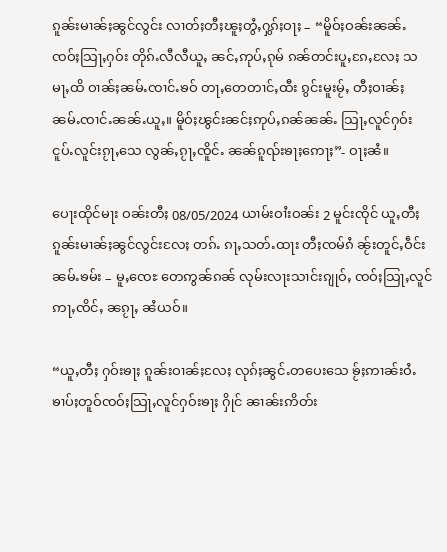ၵူၼ်းမၢၼ်ႈၼွင်လွင်း လၢတ်ႈတီႈၽူႈတွႆႇႁွၵ်ႈဝႃႈ – “မိူဝ်ႈဝၼ်းၼၼ်ႉ ၸဝ်ႈသြႃႇႁဝ်း တိုၵ်ႉလီလီယူႇ ၼင်ႇဢုပ်ႇၵုမ် ၵၼ်တင်းပူႇၵႄႇလႄႈ သမႃႇထိ ဝၢၼ်ႈၼမ်ႉၸၢင်ႉၶဝ် တႃႇတေတၢင်ႇထီး ၵွင်းမူးမႂ်ႇ တီႈဝၢၼ်ႈ ၼမ်ႉၸၢင်ႉၼၼ်ႉယူႇ။ မိူဝ်ႈၽွင်းၼင်ႈဢုပ်ႇၵၼ်ၼၼ်ႉ သြႃႇလူင်ႁဝ်း ငူပ်ႉလူင်းၵႂႃႇသေ လွၼ်ႇၵႂႃႇၸိူင်ႉ ၼၼ်ၵူၺ်းၶႃႈဢေႃႈ”- ဝႃႈၼႆ။

ပေႃးထိုင်မႃး ဝၼ်းတီႈ 08/05/2024 ယၢမ်းဝၢႆးဝၼ်း 2 မူင်းၸိုင် ယူႇတီႈ ၵူၼ်းမၢၼ်ႈၼွင်လွင်းလႄႈ တၵ်ႉ ၵႃႇသတ်ႉထႃး တီႈၸမ်ၵႆ ၼႂ်းတူင်ႇဝဵင်းၼမ်ႉၶမ်း – မူႇၸေႊ တေဢွၼ်ၵၼ် လုမ်းလႃးသၢင်းၵျုဝ်ႇ ၸဝ်ႈသြႃႇလူင် ဢႃႇၸိင်ႇ ၼၵႂႃႇ ၼႆယဝ်။

“ယူႇတီႈ ႁဝ်းၶႃႈ ၵူၼ်းဝၢၼ်ႈလႄႈ လုၵ်ႈၼွင်ႉတပေးသေ ၶႂ်ႈဢၢၼ်းဝႆႉၶၢပ်ႈတူဝ်ၸဝ်ႈသြႃႇလူင်ႁဝ်းၶႃႈ ႁိုင် ၼၢၼ်းဢိတ်း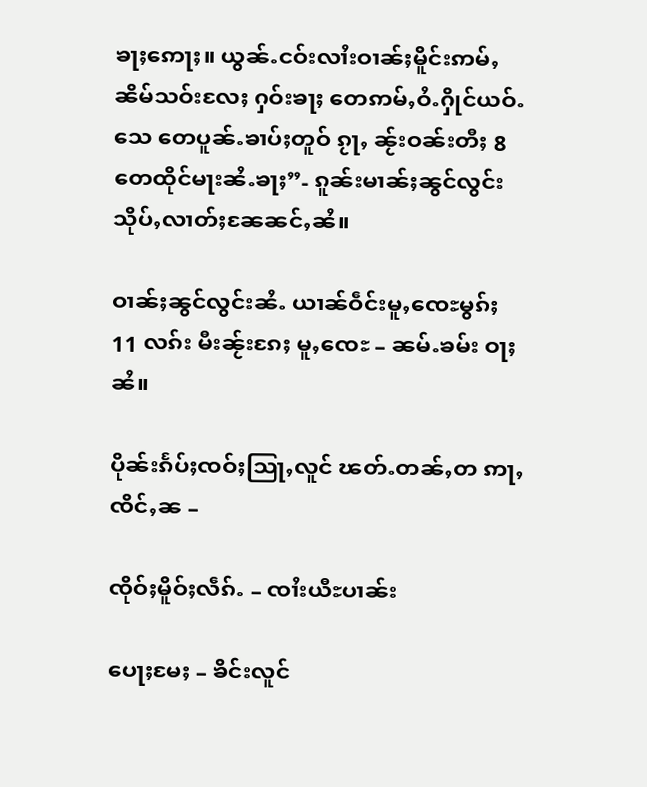ၶႃႈဢေႃႈ။ ယွၼ်ႉငဝ်းလၢႆးဝၢၼ်ႈမိူင်းဢမ်ႇၼိမ်သဝ်းလႄႈ ႁဝ်းၶႃႈ တေဢမ်ႇဝႆႉႁိုင်ယဝ်ႉသေ တေပူၼ်ႉၶၢပ်ႈတူဝ် ၵႂႃႇ ၼႂ်းဝၼ်းတီႈ 8 တေထိုင်မႃးၼႆႉၶႃႈ”- ၵူၼ်းမၢၼ်ႈၼွင်လွင်း သိုပ်ႇလၢတ်ႈၼႄၼင်ႇၼႆ။

ဝၢၼ်ႈၼွင်လွင်းၼႆႉ ယၢၼ်ဝဵင်းမူႇၸေႊမွၵ်ႈ 11 လၵ်း မီးၼႂ်းၵႄႈ မူႇၸေႊ – ၼမ်ႉၶမ်း ဝႃႈၼႆ။

ပိုၼ်းၵႅပ်ႈၸဝ်ႈသြႃႇလူင် ၽတ်ႉတၼ်ႇတ ဢႃႇၸိင်ႇၼ –

ၸိုဝ်ႈမိူဝ်ႈလဵၵ်ႉ – ၸၢႆးယီႊပၢၼ်း

ပေႃႈမႄႈ – ၶိင်းလူင်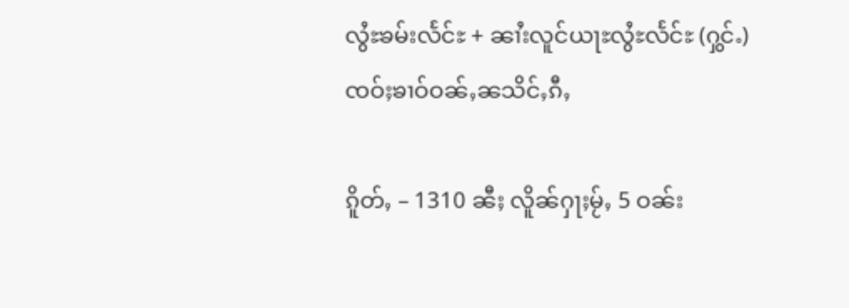လွႆႊၶမ်းလႅင်ႊ + ၼၢႆးလူင်ယႃႊလွႆႊလႅင်ႊ (ႁွင်ႉ) ၸဝ်ႈၶၢဝ်ဝၼ်ႇၼသိင်ႇၵီႇ

ၵိူတ်ႇ – 1310 ၼီႈ လိူၼ်ႁႃႈမႂ်ႇ 5 ဝၼ်း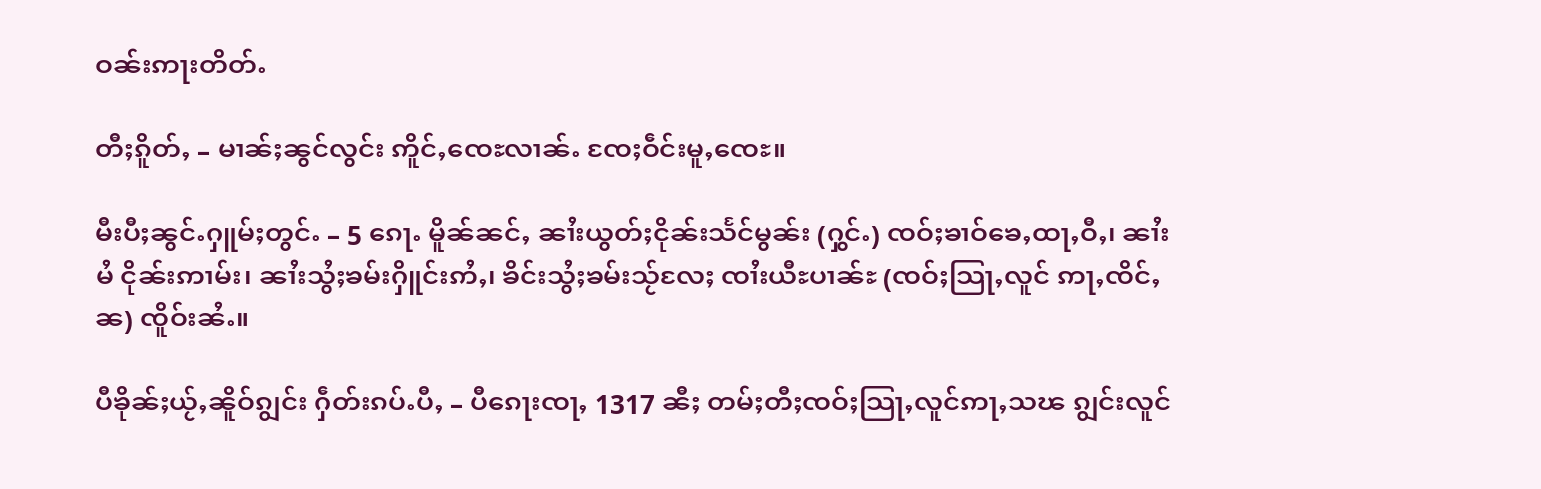ဝၼ်းဢႃးတိတ်ႉ

တီႈၵိူတ်ႇ – မၢၼ်ႈၼွင်လွင်း ဢိူင်ႇၸေႊလၢၼ်ႉ ၸႄႈဝဵင်းမူႇၸေႊ။

မီးပီႈၼွင်ႉႁူမ်ႈတွင်ႉ – 5 ၵေႃႉ မိူၼ်ၼင်ႇ ၼၢႆးယွတ်ႈငိုၼ်းသႅင်မွၼ်း (ႁွင်ႉ) ၸဝ်ႈၶၢဝ်ၶေႇထႃႇဝီႇ၊ ၼၢႆးမႆ ငိုၼ်းဢၢမ်း၊ ၼၢႆးသွႆႈၶမ်းႁိူင်းဢႆႇ၊ ၶိင်းသွႆႈၶမ်းသႂ်လႄႈ ၸၢႆးယီႊပၢၼ်ႊ (ၸဝ်ႈသြႃႇလူင် ဢႃႇၸိင်ႇၼ) ၸိူဝ်းၼႆႉ။

ပီၶိုၼ်ႈယႂ်ႇၼိူဝ်ၵျွင်း ႁဵတ်းၵပ်ႉပီႇ – ပီၵေႃးၸႃႇ 1317 ၼီႈ တမ်ႈတီႈၸဝ်ႈသြႃႇလူင်ဢႃႇသၽ ၵျွင်းလူင်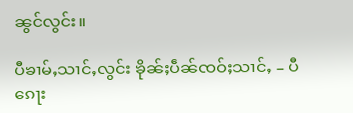ၼွင်လွင်း။

ပီၶၢမ်ႇသၢင်ႇလွင်း ၶိုၼ်ႈပဵၼ်ၸဝ်ႈသၢင်ႇ – ပီၵေႃး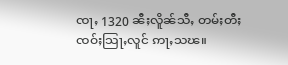ၸႃႇ 1320 ၼီႈလိူၼ်သီႇ တမ်ႈတီႈၸဝ်ႈသြႃႇလူင် ဢႃႇသၽ။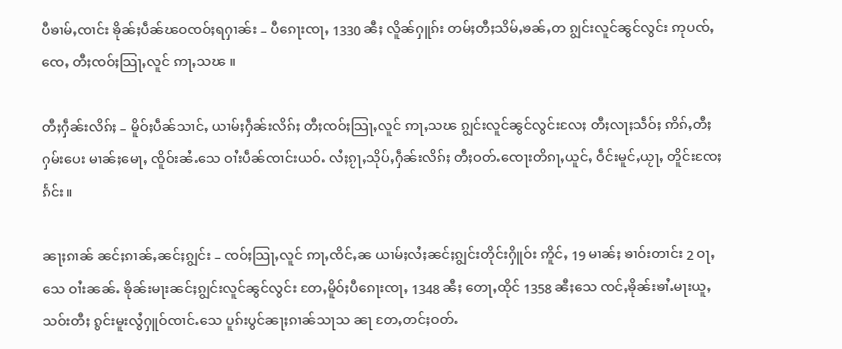ပီၶၢမ်ႇၸၢင်း ၶိုၼ်ႈပဵၼ်ၽဝၸဝ်ႈရႁၢၼ်း – ပီၵေႃးၸႃႇ 1330 ၼီႈ လိူၼ်ႁူၵ်း တမ်ႈတီႈသိမ်ႇၶၼ်ႇတ ၵျွင်းလူင်ၼွင်လွင်း ဢုပၸ်ႇၸေႇ တီႈၸဝ်ႈသြႃႇလူင် ဢႃႇသၽ ။

တီႈႁဵၼ်းလိၵ်ႈ – မိူဝ်ႈပဵၼ်သၢင်ႇ ယၢမ်ႈႁဵၼ်းလိၵ်ႈ တီႈၸဝ်ႈသြႃႇလူင် ဢႃႇသၽ ၵျွင်းလူင်ၼွင်လွင်းလႄႈ တီႈလႃႈသဵဝ်ႈ ဢိၵ်ႇတီႈႁမ်းပေး မၢၼ်ႈမေႃႇ ၸိူဝ်းၼႆႉသေ ဝၢႆးပဵၼ်ၸၢင်းယဝ်ႉ လႆႈၵႂႃႇသိုပ်ႇႁဵၼ်းလိၵ်ႈ တီႈဝတ်ႉၸေႃးတိၵႃႇယူင်ႇ ဝဵင်းမူင်ႇယႂႃႇ တိူင်းၸႄႈၵႅင်း။

ၼႃႈၵၢၼ် ၼင်ႈၵၢၼ်ႇၼင်ႈၵျွင်း – ၸဝ်ႈသြႃႇလူင် ဢႃႇၸိင်ႇၼ ယၢမ်ႈလႆႈၼင်ႈၵျွင်းတိုင်းႁိူဝ်း ဢိူင်ႇ 19 မၢၼ်ႈ ၶၢဝ်းတၢင်း 2 ဝႃႇသေ ဝၢႆးၼၼ်ႉ ၶိုၼ်းမႃးၼင်ႈၵျွင်းလူင်ၼွင်လွင်း တႄႇမိူဝ်ႈပီၵေႃးၸႃႇ 1348 ၼီႈ တေႃႇထိုင် 1358 ၼီႈသေ ၸင်ႇၶိုၼ်းၶၢႆႉမႃးယူႇသဝ်းတီႈ ၵွင်းမူးလွႆႁူဝ်ၸၢင်ႉသေ ပူၵ်းပွင်ၼႃႈၵၢၼ်သႃသ ၼႃ တႄႇတင်ႈဝတ်ႉ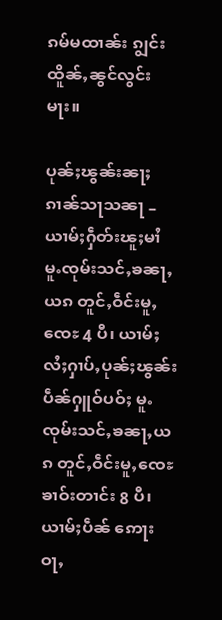ၵမ်မထၢၼ်း ၵျွင်းထိူၼ်ႇၼွင်လွင်းမႃး။

ပုၼ်ႈၽွၼ်းၼႃႈၵၢၼ်သႃသၼႃ – ယၢမ်ႈႁဵတ်းၽူႈမၢႆ မူႉၸုမ်းသင်ႇၶၼႃႇယၵ တူင်ႇဝဵင်းမူႇၸေႊ 4 ပီ၊ ယၢမ်ႈ လႆႈႁၢပ်ႇပုၼ်ႈၽွၼ်း ပဵၼ်ႁူဝ်ပဝ်ႈ မူႉၸုမ်းသင်ႇၶၼႃႇယၵ တူင်ႇဝဵင်းမူႇၸေႊ ၶၢဝ်းတၢင်း 8 ပီ၊ ယၢမ်ႈပဵၼ် ဢေႃးဝႃႇ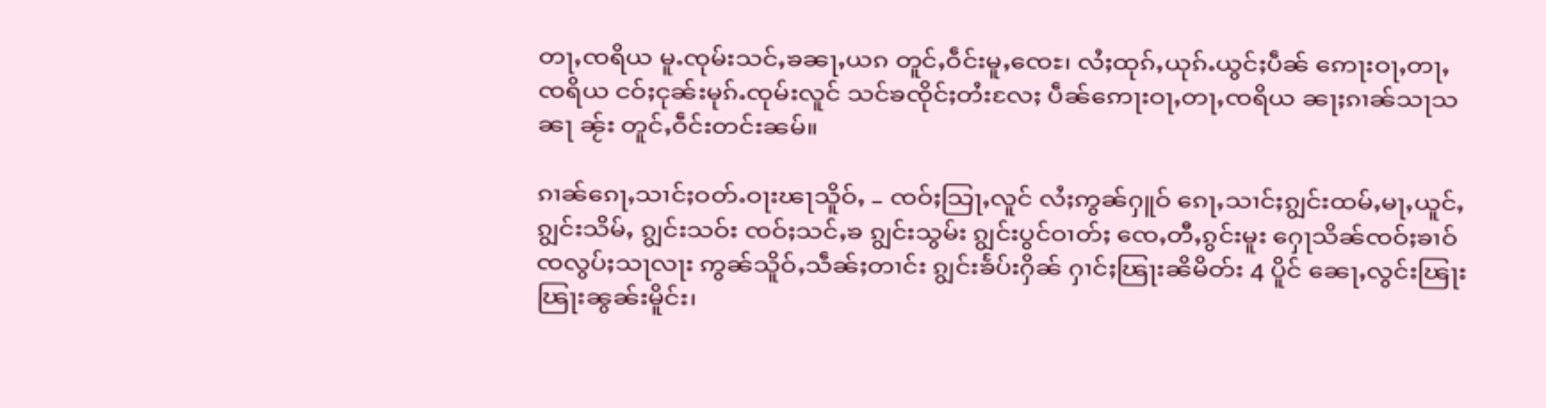တႃႇၸရိယ မူႉၸုမ်းသင်ႇၶၼႃႇယၵ တူင်ႇဝဵင်းမူႇၸေႊ၊ လႆႈထုၵ်ႇယုၵ်ႉယွင်ႈပဵၼ် ဢေႃးဝႃႇတႃႇ ၸရိယ ငဝ်ႈငုၼ်းမုၵ်ႉၸုမ်းလူင် သင်ၶၸိုင်ႈတႆးလႄႈ ပဵၼ်ဢေႃးဝႃႇတႃႇၸရိယ ၼႃႈၵၢၼ်သႃသၼႃ ၼႂ်း တူင်ႇဝဵင်းတင်းၼမ်။

ၵၢၼ်ၵေႃႇသၢင်ႈဝတ်ႉဝႃးၽႃသိူဝ်ႇ – ၸဝ်ႈသြႃႇလူင် လႆႈဢွၼ်ႁူဝ် ၵေႃႇသၢင်ႈၵျွင်းထမ်ႇမႃႇယူင်ႇ ၵျွင်းသိမ်ႇ ၵျွင်းသဝ်း ၸဝ်ႈသင်ႇၶ ၵျွင်းသွမ်း ၵျွင်းပွင်ဝၢတ်ႈ ၸေႇတီႇၵွင်းမူး ႁေႃသိၼ်ၸဝ်ႈၶၢဝ် ၸလွပ်ႈသႃလႃး ဢွၼ်သိူဝ်ႇသဵၼ်ႈတၢင်း ၵျွင်းၶႅပ်းႁိၼ် ႁၢင်ႈၽြႃးၼိမိတ်း 4 ပိူင် ၼေႃႇလွင်းၽြႃး ၽြႃးၼွၼ်းမိူင်း၊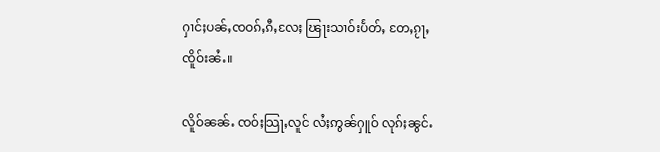ႁၢင်ႈပၼ်ႇၸဝၵ်ႇၵီႇလႄႈ ၽြႃးသၢဝ်းပႅတ်ႇ တႄႇၵႂႃႇၸိူဝ်းၼႆႉ။

လိူဝ်ၼၼ်ႉ ၸဝ်ႈသြႃႇလူင် လႆႈဢွၼ်ႁူဝ် လုၵ်ႈၼွင်ႉ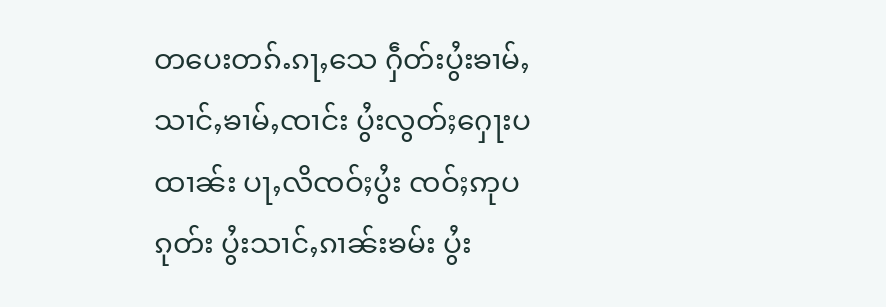တပေးတၵ်ႉၵႃႇသေ ႁဵတ်းပွႆးၶၢမ်ႇသၢင်ႇၶၢမ်ႇၸၢင်း ပွႆးလွတ်ႈႁေႃးပထၢၼ်း ပႃႇလိၸဝ်ႈပွႆး ၸဝ်ႈဢုပၵုတ်း ပွႆးသၢင်ႇၵၢၼ်းၶမ်း ပွႆး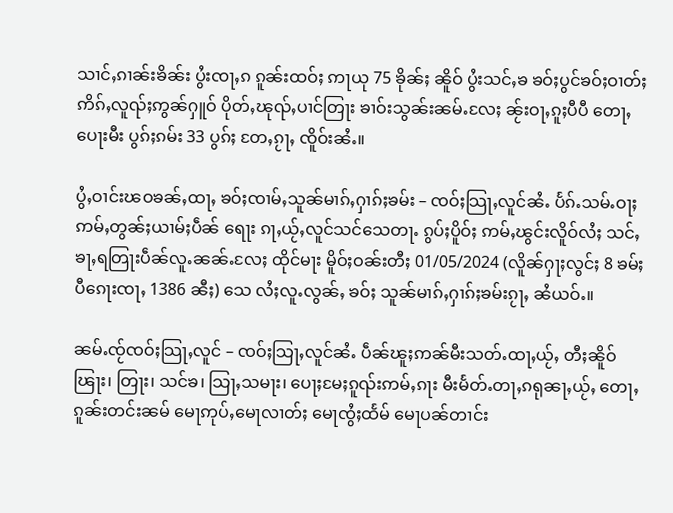သၢင်ႇၵၢၼ်းၶိၼ်း ပွႆးၸႃႇၵ ၵူၼ်းထဝ်ႈ ဢႃယု 75 ၶိုၼ်ႈ ၼိူဝ် ပွႆးသင်ႇၶ ၶဝ်ႈပွင်ၶဝ်ႈဝၢတ်ႈ ဢိၵ်ႇလူၺ်ႈဢွၼ်ႁူဝ် ပိုတ်ႇၽုၺ်ႇပၢင်တြႃး ၶၢဝ်းသွၼ်းၼမ်ႉလႄႈ ၼႂ်းဝႃႇၵူႈပီပီ တေႃႇပေႃးမီး ပွၵ်ႈၵမ်း 33 ပွၵ်ႈ တႄႇၵႂႃႇ ၸိူဝ်းၼႆႉ။

ပွႆႇဝၢင်းၽဝၶၼ်ႇထႃႇ ၶဝ်ႈၸၢမ်ႇသူၼ်မၢၵ်ႇႁၢၵ်ႈၶမ်း – ၸဝ်ႈသြႃႇလူင်ၼႆႉ ပႅၵ်ႉသမ်ႉဝႃႈ ဢမ်ႇတွၼ်ႈယၢမ်ႈပဵၼ် ရေႃး ၵႃႇယႂ်ႇလူင်သင်သေတႃႉ ၵွပ်ႈပိူဝ်ႈ ဢမ်ႇၽွင်းလိူဝ်လႆႈ သင်ႇၶႃႇရတြႃးပဵၼ်လူႉၼၼ်ႉလႄႈ ထိုင်မႃး မိူဝ်ႈဝၼ်းတီႈ 01/05/2024 (လိူၼ်ႁႃႈလွင်ႈ 8 ၶမ်ႈ ပီၵေႃးၸႃႇ 1386 ၼီႈ) သေ လႆႈလူႉလွၼ်ႇ ၶဝ်ႈ သူၼ်မၢၵ်ႇႁၢၵ်ႈၶမ်းၵႂႃႇ ၼႆယဝ်ႉ။

ၼမ်ႉၸႂ်ၸဝ်ႈသြႃႇလူင် – ၸဝ်ႈသြႃႇလူင်ၼႆႉ ပဵၼ်ၽူႈဢၼ်မီးသတ်ႉထႃႇယႂ်ႇ တီႈၼိူဝ်ၽြႃး၊ တြႃး၊ သင်ၶ၊ သြႃႇသမႃး၊ ပေႃႈမႄႈၵူၺ်းဢမ်ႇၵႃး မီးမႅတ်ႉတႃႇၵရုၼႃႇယႂ်ႇ တေႃႇၵူၼ်းတင်းၼမ် မေႃဢုပ်ႇမေႃလၢတ်ႈ မေႃၸွႆႈထႅမ် မေႃပၼ်တၢင်း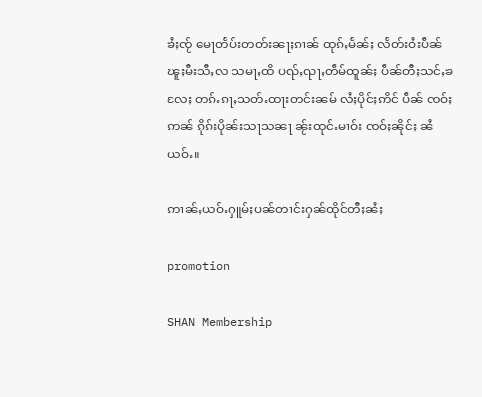ၶႆႈၸႂ် မေႃတႅပ်းတတ်းၼႃႈၵၢၼ် ထုၵ်ႇမႅၼ်ႈ လႅတ်းဝႆးပဵၼ်ၽူႈမီးသီႇလ သမႃႇထိ ပၺ်ႇၺႃႇတဵမ်ထူၼ်ႈ ပဵၼ်တီႈသင်ႇၶလႄႈ တၵ်ႉၵႃႇသတ်ႉထႃးတင်းၼမ် လႆႈပိုင်ႈဢိင် ပဵၼ် ၸဝ်ႈဢၼ် ၵိုၵ်းပိုၼ်းသႃသၼႃ ၼႂ်းထုင်ႉမၢဝ်း ၸဝ်ႈၼိုင်ႈ ၼႆယဝ်ႉ။

ဢၢၼ်ႇယဝ်ႉႁူမ်ႈပၼ်တၢင်းႁၼ်ထိုင်တီႈၼႆႈ

promotion

SHAN Membership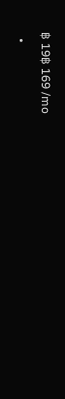฿ 19฿ 169 /mo
  •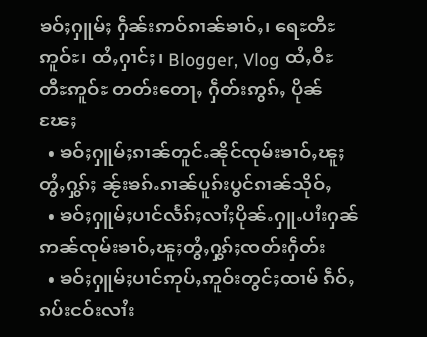ၶဝ်ႈႁူမ်ႈ ႁဵၼ်းဢဝ်ၵၢၼ်ၶၢဝ်ႇ၊ ရေႊတီႊဢူဝ်ႊ၊ ထႆႇႁၢင်ႈ၊ Blogger, Vlog ထႆႇဝီႊတီႊဢူဝ်ႊ တတ်းတေႃႇ ႁဵတ်းဢွၵ်ႇ ပိုၼ်ၽႄႈ
  • ၶဝ်ႈႁူမ်ႈၵၢၼ်တူင်ႉၼိုင်ၸုမ်းၶၢဝ်ႇၽူႈတွႆႇႁွၵ်ႈ ၼႂ်းၶၵ်ႉၵၢၼ်ပူၵ်းပွင်ၵၢၼ်သိုဝ်ႇ
  • ၶဝ်ႈႁူမ်ႈပၢင်လႅၵ်ႈလၢႆႈပိုၼ်ႉႁူႉပၢႆးႁၼ် ဢၼ်ၸုမ်းၶၢဝ်ႇၽူႈတွႆႇႁွၵ်ႈၸတ်းႁဵတ်း
  • ၶဝ်ႈႁူမ်ႈပၢင်ဢုပ်ႇဢူဝ်းတွင်ႈထၢမ် ၵဵဝ်ႇၵပ်းငဝ်းလၢႆး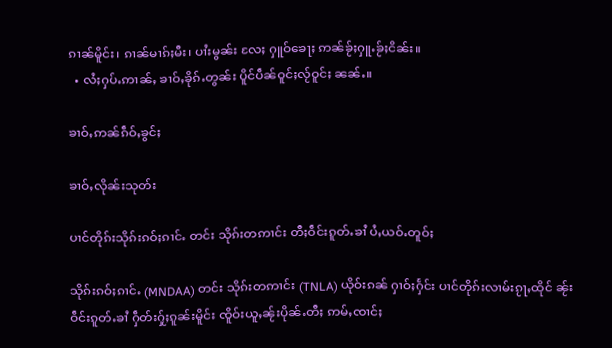ၵၢၼ်မိူင်း၊ ၵၢၼ်မၢၵ်ႈမီး၊ ပၢႆးမွၼ်း လႄႈ ႁူဝ်ၶေႃႈ ဢၼ်ၶႂ်ႈႁူႉၶႂ်ႈငိၼ်း။
  • လႆႈႁပ်ႉဢၢၼ်ႇ ၶၢဝ်ႇၶိုၵ်ႉတွၼ်း ပိူင်ပဵၼ်ဝူင်ႈလႂ်ဝူင်ႈ ၼၼ်ႉ။

ၶၢဝ်ႇဢၼ်ၵဵဝ်ႇၶွင်ႈ

ၶၢဝ်ႇလိုၼ်းသုတ်း

ပၢင်တိုၵ်းသိုၵ်းၵဝ်ႈၵၢင်ႉ တင်း သိုၵ်းတဢၢင်း တီႈဝဵင်းၵူတ်ႉၶၢႆ ပႆႇယဝ်ႉတူဝ်ႈ

သိုၵ်းၵဝ်ႈၵၢင်ႉ (MNDAA) တင်း သိုၵ်းတဢၢင်း (TNLA) ယိုဝ်းၵၼ် ႁၢဝ်ႈႁႅင်း ပၢင်တိုၵ်းလၢမ်းၵႂႃႇထိုင် ၼႂ်းဝဵင်းၵူတ်ႉၶၢႆ ႁဵတ်းႁႂ်ႈၵူၼ်းမိူင်း ၸိူဝ်းယူႇၼႂ်းပိုၼ်ႉတီႈ ဢမ်ႇၸၢင်ႈ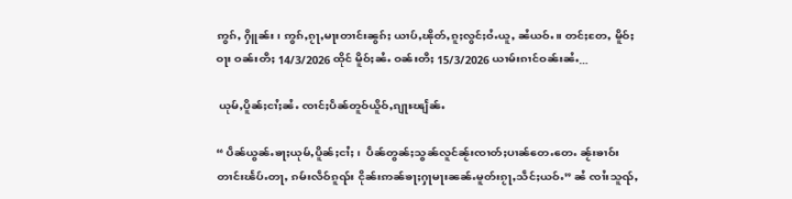ဢွၵ်ႇ ႁိူၼ်း၊ ဢွၵ်ႇၵႂႃႇမႃးတၢင်းၼွၵ်ႈ ယၢပ်ႇၽိုတ်ႇၵူႈလွင်ႈဝႆႉယူႇ ၼႆယဝ်ႉ။ တင်ႈတႄႇ မိူဝ်ႈဝႃး ဝၼ်းတီႈ 14/3/2026 ထိုင် မိူဝ်ႈၼႆႉ ဝၼ်းတီႈ 15/3/2026 ယၢမ်းၵၢင်ဝၼ်းၼႆႉ...

 ယုမ်ႇပိူၼ်ႈငၢႆႈၼႆႉ ၸၢင်ႈပဵၼ်တူဝ်ယိူဝ်ႇၵျႃႊၽျႅၼ်ႉ

“ ပဵၼ်ယွၼ်ႉၶႃႈယုမ်ႇပိူၼ်ႈငၢႆႈ ၊  ပဵၼ်တွၼ်ႈသွၼ်လူင်ၼႂ်းၸၢတ်ႈပၢၼ်တေႉတေႉ ၼႂ်းၶၢဝ်းတၢင်းၽႅပ်ႉတႃႇ ၵမ်းလဵဝ်ၵူၺ်း ငိုၼ်းဢၼ်ၶႃႈႁႃမႃးၼၼ်ႉမူတ်းၵႂႃႇသဵင်ႈယဝ်ႉ” ၼႆ ၸၢႆးသူၺ်ႇ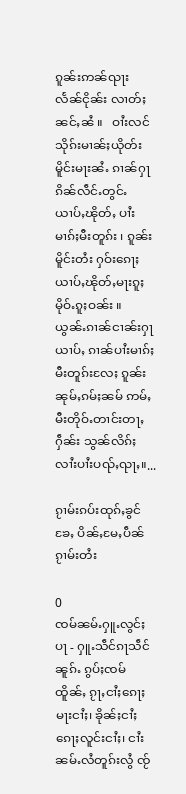ၵူၼ်းဢၼ်ၺႃးလႅၼ်ငိုၼ်း လၢတ်ႈၼင်ႇၼႆ ။   ဝၢႆးလင်သိုၵ်းမၢၼ်ႈယိုတ်းမိူင်းမႃးၼႆႉ ၵၢၼ်ႁႃၵိၼ်လဵင်ႉတွင်ႉယၢပ်ႇၽိုတ်ႇ ပၢႆးမၢၵ်ႈမီးတူၵ်း ၊ ၵူၼ်းမိူင်းတႆး ႁဝ်းၵေႃႈ ယၢပ်ႇၽိုတ်ႇမႃးၵူႈမိုဝ်ႉၵူႈဝၼ်း ။ ယွၼ်ႉၵၢၼ်ငၢၼ်းႁႃယၢပ်ႇ ၵၢၼ်ပၢႆးမၢၵ်ႈမီးတူၵ်းလႄႈ ၵူၼ်းၼုမ်ႇၵမ်ႈၼမ် ဢမ်ႇမီးတိုဝ်ႉတၢင်းတႃႇႁဵၼ်း သွၼ်လိၵ်ႈလၢႆးပၢႆးပၺ်ႇၺႃႇ။...

ၵႂၢမ်းၵပ်းထုၵ်ႇၶွင်ၶႄႇ ပိၼ်ႇမႄႇပဵၼ်ၵႂၢမ်းတႆး

0
ၸမ်ၼမ်ႉႁူႉလွင်ႈပႃ - ႁူႉသဵင်ၵႃသဵင်ၼူၵ်ႉ ၵွပ်ႈၸမ်ထိူၼ်ႇ ၵႂႃႇငၢႆႈၵေႃႈမႃးငၢႆႈ၊ ၶိုၼ်ႈငၢႆႈၵေႃႈလူင်းငၢႆႈ၊ ငၢႆးၼမ်ႉလႆတူၵ်းလွႆ ၸႂ်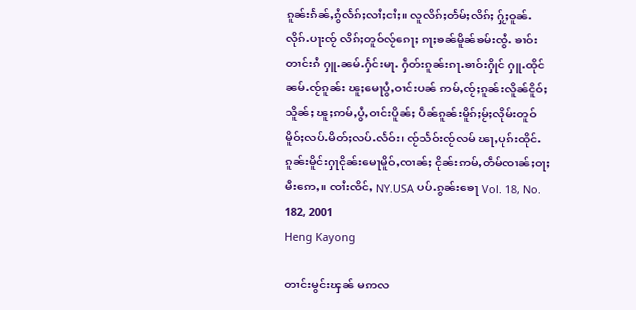ၵူၼ်းၵႅၼ်ႇၵွႆလႅၵ်ႈလၢႆႈငၢႆႈ။ လူလိၵ်ႈတႅမ်ႈလိၵ်ႈ ႁႂ်ႈဝူၼ်ႉလိုၵ်ႉပႃးၸႂ် လိၵ်ႈတူဝ်လႂ်ၵေႃႈ ၵႃႈၶၼ်မိူၼ်ၶမ်းၸွႆႉ ၶၢဝ်းတၢင်းၵႆ ႁူႉၼမ်ႉႁႅင်းမႃႉ ႁဵတ်းၵူၼ်းၵႃႉၶၢဝ်းႁိုင် ႁူႉထိုင်ၼမ်ႉၸႂ်ၵူၼ်း ၽူႈမေႃပွႆႇဝၢင်းပၼ် ဢမ်ႇၸႂ်ႈၵူၼ်းလိူၼ်ငိူဝ်ႈသိူၼ်ႈ ၽူႈဢမ်ႇပွႆႇဝၢင်းပိူၼ်ႈ ပဵၼ်ၵူၼ်းမိူၵ်ႈမႂ်ႈလိုမ်းတူဝ် မိူဝ်ႈလပ်ႉမိတ်ႈလပ်ႉလႅဝ်း၊ ၸႂ်သႅဝ်းၸႂ်လမ် ၽႃႇပုၵ်းထိုင်ႉ ၵူၼ်းမိူင်းႁႃငိုၼ်းမေႃမိူဝ်ႇၸၢၼ်ႈ ငိုၼ်းဢမ်ႇတဵမ်ၸၢၼ်ႈဝႃႈမီးဢေႇ။ ၸၢႆးၸိင်ႇ NY.USA ပပ်ႉၵွၼ်းၶေႃ Vol. 18, No. 182, 2001
Heng Kayong

တၢင်းမွင်းၾၼ် မဢလ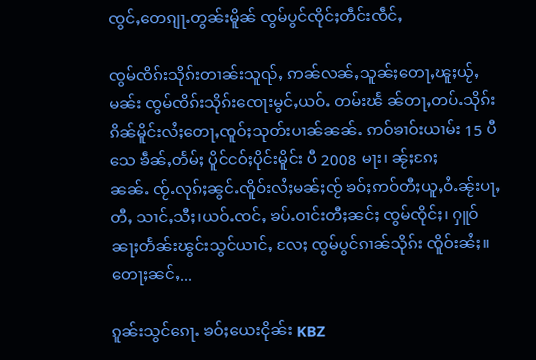ၸွင်ႇတေၵျႃႉတွၼ်းမိူၼ် ၸွမ်ပွင်ၸိုင်ႈတဵင်းၸဵင်ႇ

ၸွမ်ၸိၵ်းသိုၵ်းတၢၼ်းသူၺ်ႇ ဢၼ်လၼ်ႇသူၼ်ႈတေႃႇၽူႈယႂ်ႇမၼ်း ၸွမ်ၸိၵ်းသိုၵ်းၸေႃးမွင်ႇယဝ်ႉ တမ်းၽႅ ၼ်တႃႇတပ်ႉသိုၵ်းၵိၼ်မိူင်းလႆႈတေႃႇၸူဝ်ႈသုတ်းပၢၼ်ၼၼ်ႉ ဢဝ်ၶၢဝ်းယၢမ်း 15 ပီသေ ၶဵၼ်ႇတႅမ်ႈ ပိူင်ငဝ်ႈပိုင်းမိူင်း ပီ 2008 မႃး၊ ၼႂ်ႈၵႄႈၼၼ်ႉ ၸႂ်ႉလုၵ်ႈၼွင်ႉၸိူဝ်းလႆႈမၼ်ႈၸႂ် ၶဝ်ႈဢဝ်တီႈယူႇဝႆႉၼႂ်းပႃႇတီႇ သၢင်ႇသီႈ၊ယဝ်ႉၸင်ႇ ၶပ်ႉဝၢင်းတီႈၼင်ႈ ၸွမ်ၸိုင်ႈ၊ ႁူဝ်ၼႃႈတႅၼ်းၽွင်းသွင်ယၢင်ႇ လႄႈ ၸွမ်ပွင်ၵၢၼ်သိုၵ်း ၸိူဝ်းၼႆႈ။ တေႃႈၼင်ႇ...

ၵူၼ်းသွင်ၵေႃႉ ၶဝ်ႈယေးငိုၼ်း KBZ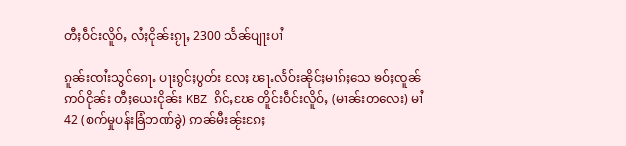တီႈဝဵင်းလိူဝ်ႇ လႆႈငိုၼ်းၵႂႃႇ 2300 သႅၼ်ပျႃးပၢႆ

ၵူၼ်းၸၢႆးသွင်ၵေႃႉ ပႃးၵွင်ႈပွတ်း လႄႈ ၽႃႉလႅဝ်းၼိုင်ႈမၢၵ်ႈသေ ၶဝ်ႈၸူၼ်ဢဝ်ငိုၼ်း တီႈယေးငိုၼ်း KBZ ၵိင်ႇၽႄ တိူင်းဝဵင်းလိူဝ်ႇ (မၢၼ်းတလေး) မၢႆ 42 (စက်မှုပန်းခြံဘဏ်ခွဲ) ဢၼ်မီးၼႂ်းၵႄႈ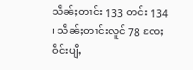သဵၼ်ႈတၢင်း 133 တင်း 134 ၊ သဵၼ်ႈတၢင်းလူင် 78 ၸႄႈဝဵင်းပျီႇ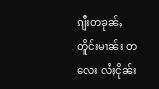ၵျီးတၶုၼ်ႇ တိူင်းမၢၼ်း တလေး လႆႈငိုၼ်း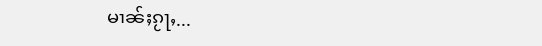မၢၼ်ႈၵႂႃႇ...